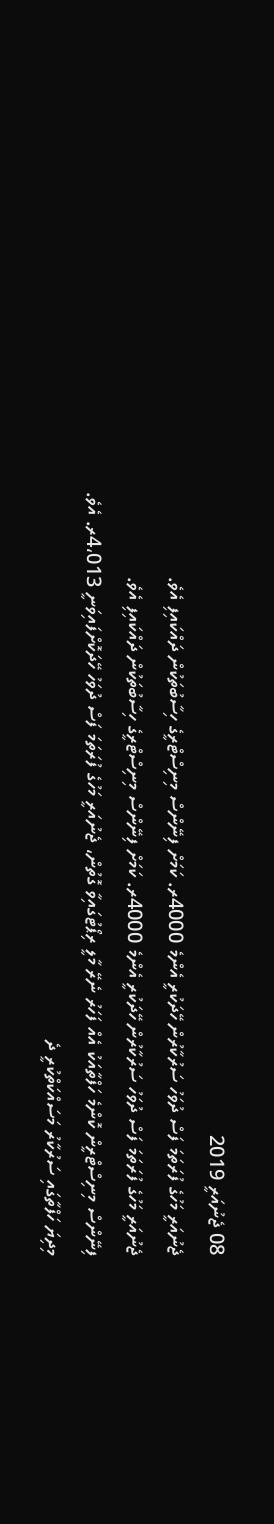08 ޖެނުއަރީ 2019
ޖެނުއަރީ މަހުގެ ފުރަތަމަ ފަސް ދުވަހު ސަރުކާރުން ހޭދަކުރީ އެންމެ 4000ރ. ކަމަށް ފިނޭންސް މިނިސްޓްރީގެ ހިސާބުތަކުން ދައްކައިފި އެވެ.
ޖެނުއަރީ މަހުގެ ފުރަތަމަ ފަސް ދުވަހު ސަރުކާރުން ހޭދަކުރީ އެންމެ 4000ރ. ކަމަށް ފިނޭންސް މިނިސްޓްރީގެ ހިސާބުތަކުން ދައްކައިފި އެވެ.
ފިނޭންސް މިނިސްޓްރީން ކޮންމެ ހަފްތާއަކު އެއް ފަހަރު ނެރޭ މާލީ ރިޕޯޓުގައިވާ ގޮތުން، ޖެނުއަރީ މަހުގެ ފުރަތަމަ ފަސް ދުވަހު ހޭދަކޮށްފައިވަނީ 4،013ރ. އެވެ.
މިދިޔަ ހަފްތާގައި ސަރުކާރު މަސައްކަތްކުރީ ދެ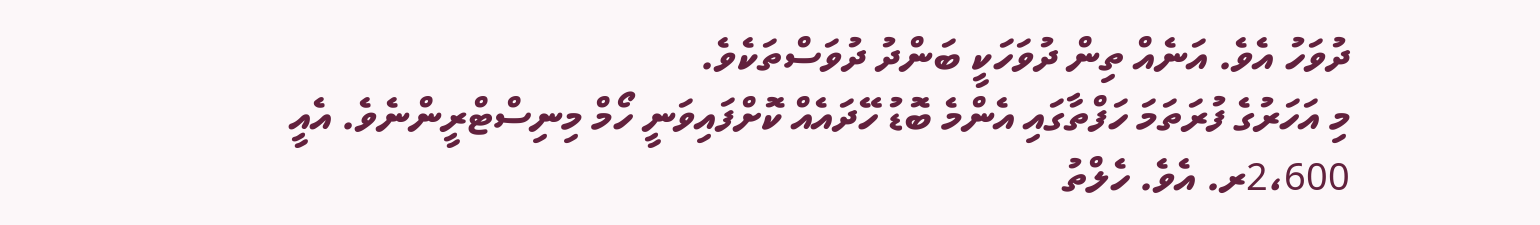ދުވަހު އެވެ. އަނެއް ތިން ދުވަހަކީ ބަންދު ދުވަސްތަކެވެ.
މި އަހަރުގެ ފުރަތަމަ ހަފްތާގައި އެންމެ ބޮޑު ހޭދައެއް ކޮށްފައިވަނީ ހޯމް މިނިސްޓްރީންނެވެ. އެއީ 2،600ރ. އެވެ. ހެލްތު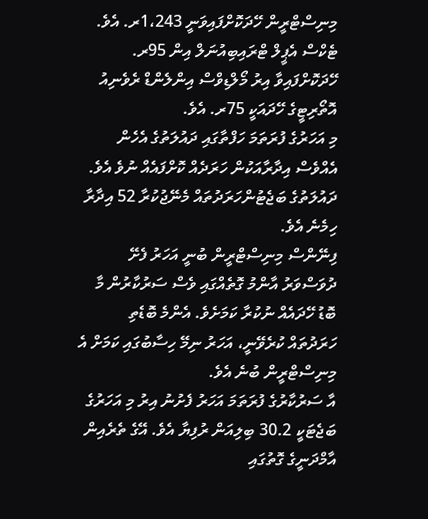މިނިސްޓްރީން ހޭދަކޮށްފައިވަނީ 1،243ރ. އެވެ. ޓެކްސް އެޕީލް ޓްރައިބިއުނަލް އިން 95ރ. ހޭދަކޮށްފައިވާ އިރު މޯލްޑިވްސް އިންލެންޑް ރެވެނިއު އޮތޯރިޓީގެ ހޭދައަކީ 75ރ. އެވެ.
މި އަހަރުގެ ފުރަތަމަ ހަފްތާގައި ދައުލަތުގެ އެހެން އެއްވެސް އިދާރާއަކުން ހަރަދެއް ކޮށްފައެއް ނުވެ އެވެ. ދައުލަތުގެ ބަޖެޓުންހަރަދުތައް މެނޭޖުކުރާ 52 އިދާރާ ހިމެނެ އެވެ.
ފިނޭންސް މިނިސްޓްރީން ބުނީ އަހަރު ފެށޭ ދުވަސްވަރު އާންމު ގޮތެއްގައި ވެސް ސަރުކާރުން މާ ބޮޑު ހޭދައެއް ނުކުރާ ކަމަށެވެ. އެންމެ ބޮޑެތި ހަރަދުތައް ކުރެވޭނީ، އަހަރު ނިމޭ ހިސާބުގައި ކަމަށް އެ މިނިސްޓްރީން ބުނެ އެވެ.
އާ ސަރުކާރުގެ ފުރަތަމަ އަހަރު ފެށުނު އިރު މި އަހަރުގެ ބަޖެޓަކީ 30.2 ބިލިއަން ރުފިޔާ އެވެ. އޭގެ ތެރެއިން އާމްދަނީގެ ގޮތުގައި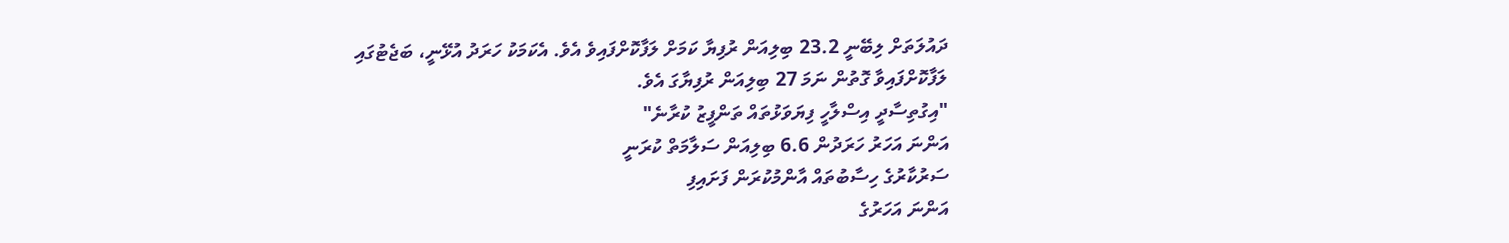ދައުލަތަށް ލިބޭނީ 23.2 ބިލިއަން ރުފިޔާ ކަމަށް ލަފާކޮށްފައިވެ އެވެ. އެކަމަކު ހަރަދު އުޅޭނީ، ބަޖެޓުގައި ލަފާކޮށްފައިވާ ގޮތުން ނަމަ 27 ބިލިއަން ރުފިޔާގަ އެވެ.
"އިގުތިސާދީ އިސްލާހީ ފިޔަވަޅުތައް ތަންފީޒު ކުރާނެ"
އަންނަ އަހަރު ހަރަދުން 6.6 ބިލިއަން ސަލާމަތް ކުރަނީ
ސަރުކާރުގެ ހިސާބުތައް އާންމުކުރަން ފަށައިފި
އަންނަ އަހަރުގެ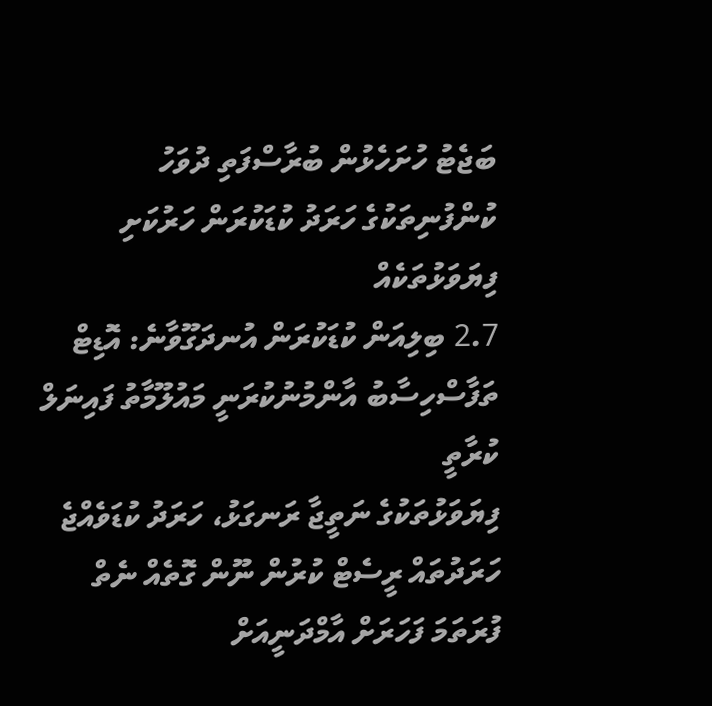ބަޖެޓު ހުށަހެޅުން ބުރާސްފަތި ދުވަހު
ކުންފުނިތަކުގެ ހަރަދު ކުޑަކުރަން ހަރުކަށި ފިޔަވަޅުތަކެއް
2.7 ބިލިއަން ކުޑަކުރަން އުނދަގޫވާނެ: އޮޑިޓް
ތަފާސްހިސާބު އާންމުނުކުރަނީ މައުލޫމާތު ފައިނަލް ކުރާތީ
ފިޔަވަޅުތަކުގެ ނަތީޖާ ރަނގަޅު، ހަރަދު ކުޑަވެއްޖެ
ހަރަދުތައް ރީސެޓް ކުރުން ނޫން ގޮތެއް ނެތް
ފުރަތަމަ ފަހަރަށް އާމްދަނީއަށް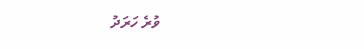ވުރެ ހަރަދު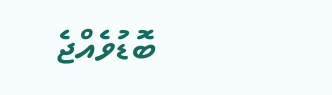ބޮޑުވެއްޖެ